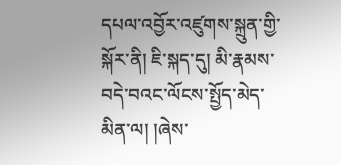དཔལ་འབྱོར་འཛུགས་སྐྲུན་གྱི་སྐོར་ནི། ཇི་སྐད་དུ། མི་རྣམས་བདེ་བའང་ལོངས་སྤྱོད་མེད་མིན་ལ། །ཞེས་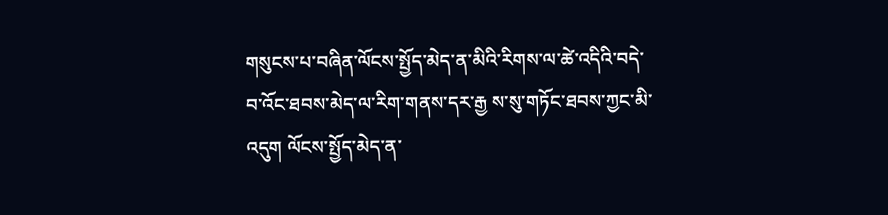གསུངས་པ་བཞིན་ལོངས་སྤྱོད་མེད་ན་མིའི་རིགས་ལ་ཚེ་འདིའི་བདེ་བ་འོང་ཐབས་མེད་ལ་རིག་གནས་དར་རྒྱ ས་སུ་གཏོང་ཐབས་ཀྱང་མི་འདུག ལོངས་སྤྱོད་མེད་ན་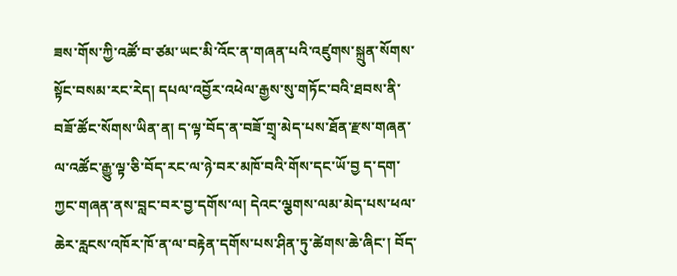ཟས་གོས་ཀྱི་འཚོ་བ་ཙམ་ཡང་མི་འོང་ན་གཞན་པའི་འཛུགས་སྐྲུན་སོགས་སྟོང་བསམ་རང་རེད། དཔལ་འབྱོར་འཕེལ་རྒྱས་སུ་གཏོང་བའི་ཐབས་ནི་བཟོ་ཚོང་སོགས་ཡིན་ན། ད་ལྟ་བོད་ན་བཟོ་གྲྭ་མེད་པས་ཐོན་རྫས་གཞན་ལ་འཚོང་རྒྱུ་ལྟ་ཅི་བོད་རང་ལ་ཉེ་བར་མཁོ་བའི་གོས་དང་ཡོ་བྱ ད་དག་ཀྱང་གཞན་ནས་བླང་བར་བྱ་དགོས་ལ། དེའང་ལྕགས་ལམ་མེད་པས་ཕལ་ཆེར་རླངས་འཁོར་ཁོ་ན་ལ་བརྟེན་དགོས་པས་ཤིན་ཏུ་ཚེགས་ཆེ་ཞིང་། བོད་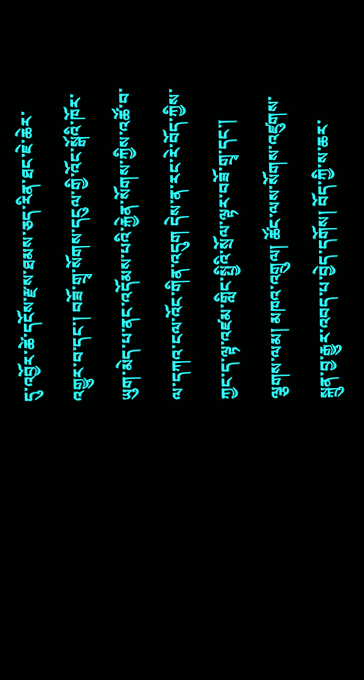དུ་འབྱོར་ཚེ་དངོས་རྫས་ཐམས་ཅད་རིན་ཐང་ཇེ་ཆེར་འགྱུར་བ་དང་། བཟོ་གྲྭ་སོགས་དངུལ་གྱི་འོང་སྒོའི་ཁོར་ཡུག་མེད་པ་ནང་འདོམས་པའི་རྐྱེན་སོགས་ཀྱིས་འཚོ་བ་ལ་དཀའ་ངལ་འོང་གིན་འདུག དེས་ན་རང་རེ་བོད་ཀྱིས་ཀྱང་ད་ལྟ་འཛམ་གླིང་སྤྱིའི་སྲོལ་ལྟར་བཟོ་གྲྭ་དང་། ལྕགས་ལམ། མཁའ་འགྲུལ། ཚོང་ལས་སོགས་འཛུགས་སྐྲུན་བྱ་རྒྱུར་འབད་པ་བྱེད་དགོས། བོད་ཀྱི་ས་ཆར་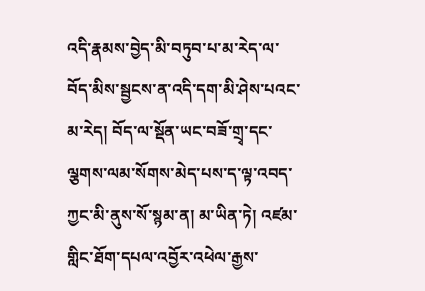འདི་རྣམས་བྱེད་མི་བཏུབ་པ་མ་རེད་ལ་བོད་མིས་སྦྱངས་ན་འདི་དག་མི་ཤེས་པའང་མ་རེད། བོད་ལ་སྡོན་ཡང་བཟོ་གྲྭ་དང་ལྕགས་ལམ་སོགས་མེད་པས་ད་ལྟ་འབད་ཀྱང་མི་ནུས་སོ་སྙམ་ན། མ་ཡིན་ཏེ། འཛམ་གླིང་ཐོག་དཔལ་འབྱོར་འཕེལ་རྒྱས་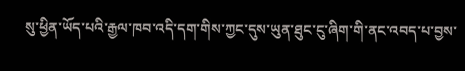སུ་ཕྱིན་ཡོད་པའི་རྒྱལ་ཁབ་འདི་དག་གིས་ཀྱང་དུས་ཡུན་ཐུང་ངུ་ཞིག་གི་ནང་འབད་པ་བྱས་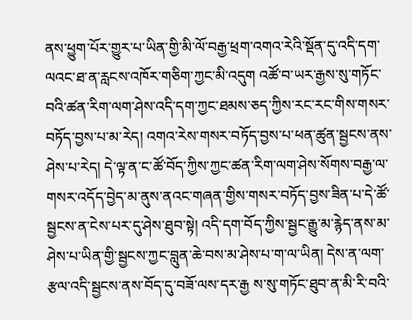ནས་ཕྱུག་པོར་གྱུར་པ་ཡིན་གྱི་མི་ལོ་བརྒྱ་ཕྲག་འགའ་རེའི་སྡོན་དུ་འདི་དག་ལའང་ཐ་ན་རླངས་འཁོར་གཅིག་ཀྱང་མི་འདུག འཚོ་བ་ཡར་རྒྱས་སུ་གཏོང་བའི་ཚན་རིག་ལག་ཤེས་འདི་དག་ཀྱང་ཐམས་ཅད་ཀྱིས་རང་རང་གིས་གསར་བཏོད་བྱས་པ་མ་རེད། འགའ་རེས་གསར་བཏོད་བྱས་པ་ཕན་ཚུན་སྦྱངས་ནས་ཤེས་པ་རེད། དེ་ལྟ་ན་ང་ཚོ་བོད་ཀྱིས་ཀྱང་ཚན་རིག་ལག་ཤེས་སོགས་བརྒྱ་ལ་གསར་འདོད་བྱེད་མ་ནུས་ནའང་གཞན་གྱིས་གསར་བཏོད་བྱས་ཟིན་པ་དེ་ཚོ་སྦྱངས་ན་ངེས་པར་དུ་ཤེས་ཐུབ་སྟེ། འདི་དག་བོད་ཀྱིས་སྦྱང་རྒྱུ་མ་རྙེད་ནས་མ་ཤེས་པ་ཡིན་གྱི་སྦྱངས་ཀྱང་བླུན་ཆེ་བས་མ་ཤེས་པ་ག་ལ་ཡིན། དེས་ན་ལག་རྩལ་འདི་སྦྱངས་ནས་བོད་དུ་བཟོ་ལས་དར་རྒྱ ས་སུ་གཏོང་ཐུབ་ན་མི་རི་བའི་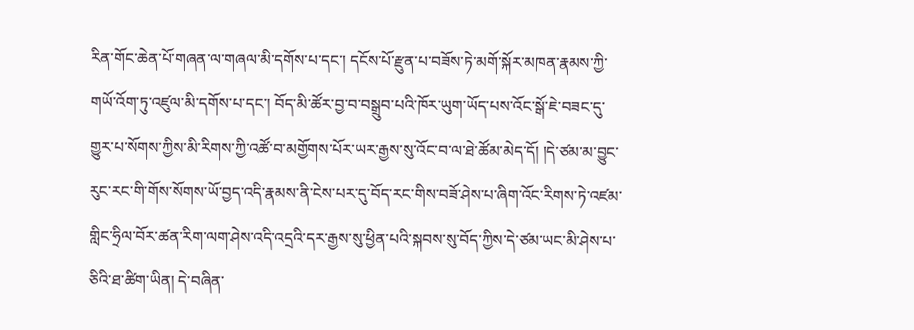རིན་གོང་ཆེན་པོ་གཞན་ལ་གཞལ་མི་དགོས་པ་དང་། དངོས་པོ་རྫུན་པ་བཟོས་ཏེ་མགོ་སྐོར་མཁན་རྣམས་ཀྱི་གཡོ་འོག་ཏུ་འཛུལ་མི་དགོས་པ་དང་། བོད་མི་ཚོར་བྱ་བ་བསྒྲུབ་པའི་ཁོར་ཡུག་ཡོད་པས་འོང་སྒོ་ཇེ་བཟང་དུ་གྱུར་པ་སོགས་ཀྱིས་མི་རིགས་ཀྱི་འཚོ་བ་མགྱོགས་པོར་ཡར་རྒྱས་སུ་འོང་བ་ལ་ཐེ་ཚོམ་མེད་དོ། །དེ་ཙམ་མ་བྱུང་རུང་རང་གི་གོས་སོགས་ཡོ་བྱད་འདི་རྣམས་ནི་ངེས་པར་དུ་བོད་རང་གིས་བཟོ་ཤེས་པ་ཞིག་འོང་རིགས་ཏེ་འཛམ་གླིང་ཧྲིལ་བོར་ཚན་རིག་ལག་ཤེས་འདི་འདྲའི་དར་རྒྱས་སུ་ཕྱིན་པའི་སྐབས་སུ་བོད་ཀྱིས་དེ་ཙམ་ཡང་མི་ཤེས་པ་ཅིའི་ཐ་ཚིག་ཡིན། དེ་བཞིན་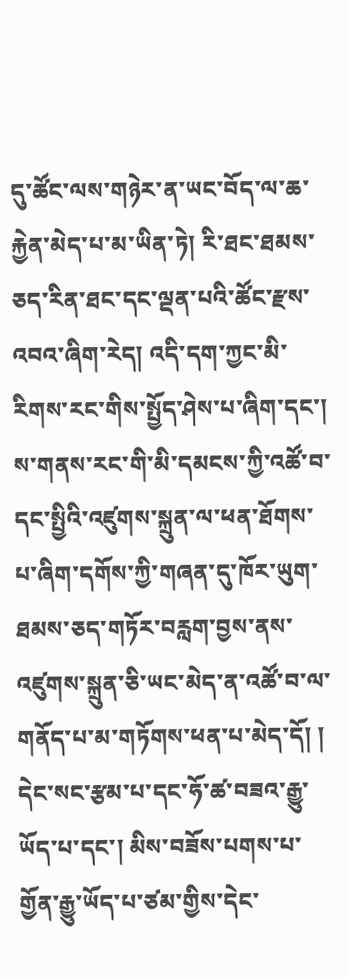དུ་ཚོང་ལས་གཉེར་ན་ཡང་བོད་ལ་ཆ་རྐྱེན་མེད་པ་མ་ཡིན་ཏེ། རི་ཐང་ཐམས་ཅད་རིན་ཐང་དང་ལྡན་པའི་ཚོང་རྫས་འབའ་ཞིག་རེད། འདི་དག་ཀྱང་མི་རིགས་རང་གིས་སྤྱོད་ཤེས་པ་ཞིག་དང་། ས་གནས་རང་གི་མི་དམངས་ཀྱི་འཚོ་བ་དང་སྤྱིའི་འཛུགས་སྐྲུན་ལ་ཕན་ཐོགས་པ་ཞིག་དགོས་ཀྱི་གཞན་དུ་ཁོར་ཡུག་ཐམས་ཅད་གཏོར་བརླག་བྱས་ནས་འཛུགས་སྐྲུན་ཅི་ཡང་མེད་ན་འཚོ་བ་ལ་གནོད་པ་མ་གཏོགས་ཕན་པ་མེད་དོ། །
དེང་སང་རྩམ་པ་དང་ཧོ་ཚ་བཟའ་རྒྱུ་ཡོད་པ་དང་། མིས་བཟོས་པགས་པ་གྱོན་རྒྱུ་ཡོད་པ་ཙམ་གྱིས་དེང་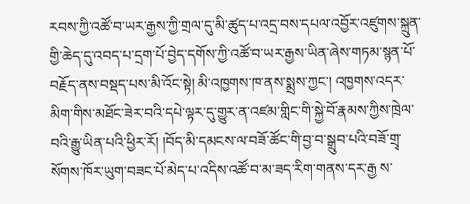རབས་ཀྱི་འཚོ་བ་ཡར་རྒྱས་ཀྱི་གྲལ་དུ་མི་ཚུད་པ་འདྲ་བས་དཔལ་འབྱོར་འཛུགས་སྐྲུན་གྱི་ཆེད་དུ་འབད་པ་དྲག་པོ་བྱེད་དགོས་ཀྱི་འཚོ་བ་ཡར་རྒྱས་ཡིན་ཞེས་གཏམ་སྙན་པོ་བརྗོད་ནས་བསྡད་པས་མི་འོང་སྟེ། མི་འཁྱགས་ཁ་ནས་སྨྲས་ཀྱང་། འཁྱགས་འདར་མིག་གིས་མཐོང་ཟེར་བའི་དཔེ་ལྟར་དུ་གྱུར་ན་འཛམ་གླིང་གི་སྐྱེ་བོ་རྣམས་ཀྱིས་ཁྲེལ་བའི་རྒྱུ་ཡིན་པའི་ཕྱིར་རོ། །བོད་མི་དམངས་ལ་བཟོ་ཚོང་གི་བྱ་བ་སྒྲུབ་པའི་བཟོ་གྲྭ་སོགས་ཁོར་ཡུག་བཟང་པོ་མེད་པ་འདིས་འཚོ་བ་མ་ཟད་རིག་གནས་དར་རྒྱ ས་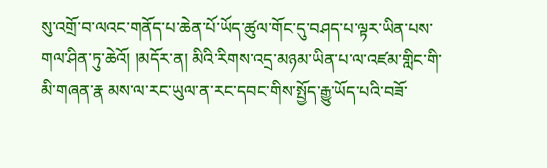སུ་འགྲོ་བ་ལའང་གནོད་པ་ཆེན་པོ་ཡོད་ཚུལ་གོང་དུ་བཤད་པ་ལྟར་ཡིན་པས་གལ་ཤིན་ཏུ་ཆེའོ། །མདོར་ན། མིའི་རིགས་འདྲ་མཉམ་ཡིན་པ་ལ་འཛམ་གླིང་གི་མི་གཞན་རྣ མས་ལ་རང་ཡུལ་ན་རང་དབང་གིས་སྤྱོད་རྒྱུ་ཡོད་པའི་བཟོ་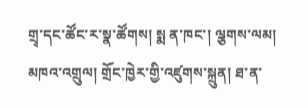གྲྭ་དང་ཚོང་ར་སྣ་ཚོགས། སྨ ན་ཁང་། ལྕགས་ལམ། མཁའ་འགྲུལ། གྲོང་ཁྱེར་གྱི་འཛུགས་སྐྲུན། ཐ་ན་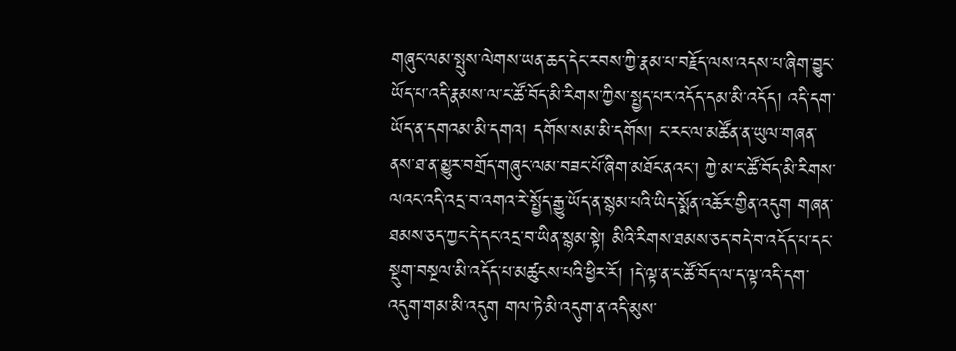གཞུང་ལམ་སྤུས་ལེགས་ཡན་ཆད་དེང་རབས་ཀྱི་རྣམ་པ་བརྗོད་ལས་འདས་པ་ཞིག་བྱུང་ཡོད་པ་འདི་རྣམས་ལ་ང་ཚོ་བོད་མི་རིགས་ཀྱིས་སྤྱད་པར་འདོད་དམ་མི་འདོད། འདི་དག་ཡོད་ན་དགའམ་མི་དགའ། དགོས་སམ་མི་དགོས། ང་རང་ལ་མཚོན་ན་ཡུལ་གཞན་ནས་ཐ་ན་མྱུར་བགྲོད་གཞུང་ལམ་བཟང་པོ་ཞིག་མཐོང་ནའང་། ཀྱེ་མ་ང་ཚོ་བོད་མི་རིགས་ལའང་འདི་འདྲ་བ་འགའ་རེ་སྤྱོད་རྒྱུ་ཡོད་ན་སྙམ་པའི་ཡིད་སྨོན་འཆོར་གྱིན་འདུག གཞན་ཐམས་ཅད་ཀྱང་དེ་དང་འདྲ་བ་ཡིན་སྙམ་སྟེ། མིའི་རིགས་ཐམས་ཅད་བདེ་བ་འདོད་པ་དང་སྡུག་བསྔལ་མི་འདོད་པ་མཚུངས་པའི་ཕྱིར་རོ། །དེ་ལྟ་ན་ང་ཚོ་བོད་ལ་ད་ལྟ་འདི་དག་འདུག་གམ་མི་འདུག གལ་ཏེ་མི་འདུག་ན་འདི་མུས་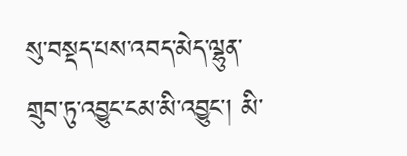སུ་བསྡད་པས་འབད་མེད་ལྷུན་གྲུབ་ཏུ་འབྱུང་ངམ་མི་འབྱུང་། མི་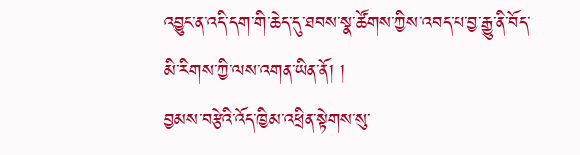འབྱུང་ན་འདི་དག་གི་ཆེད་དུ་ཐབས་སྣ་ཚོགས་ཀྱིས་འབད་པ་བྱ་རྒྱུ་ནི་བོད་མི་རིགས་ཀྱི་ལས་འགན་ཡིན་ནོ། །
བྱམས་བརྩེའི་འོད་ཁྱིམ་འཕྲིན་སྟེགས་སུ་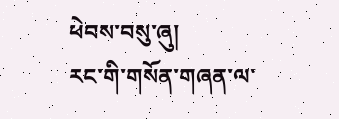ཕེབས་བསུ་ཞུ།
རང་གི་གསོན་གཞན་ལ་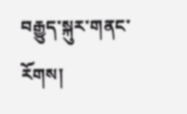བརྒྱུད་སྐུར་གནང་རོགས།